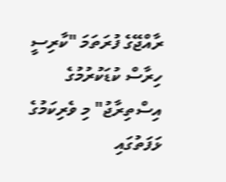ރާއްޖޭގެ ފުރަތަމަ "ކާރިސީ ހިރާސް ކުޑަކުރުމުގެ އިސްތިރާޖު" މި ވެރިކަމުގެ ޅަފަތުގައި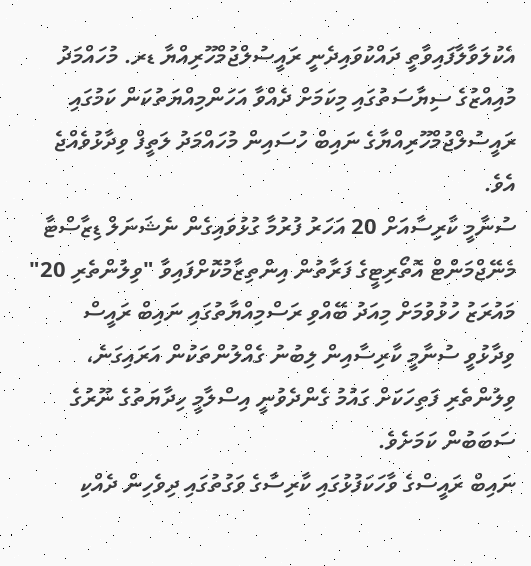އެކުލަވާލާފައިވާތީ ދައްކުވައިދެނީ ރައީސުލްޖުމްހޫރިއްޔާ ޑރ. މުހައްމަދު މުއިއްޒުގެ ސިޔާސަތުގައި މިކަމަށް ދެއްވާ އަހަންމިއްޔަތުކަން ކަމުގައި ރައީސުލްޖުމްހޫރިއްޔާގެ ނައިބް ހުސައިން މުހައްމަދު ލަތީފް ވިދާޅުވެއްޖެ އެވެ.
ސުނާމީ ކާރިސާއަށް 20 އަހަރު ފުރުމާ ގުޅުވައިގެން ނެޝަނަލް ޑިޒާސްޓާ މެނޭޖްމަންޓް އޮތޯރިޓީގެ ފަރާތުން އިންތިޒާމުކޮށްފައިވާ "ވިލުންތެރި 20" މައުރަޒު ހުޅުވުމަށް މިއަދު ބޭއްވި ރަސްމިއްޔާތުގައި ނައިބް ރައީސް ވިދާޅުވީ ސުނާމީ ކާރިސާއިން ލިބުނު ގެއްލުންތަކުން އަރައިގަނެ، ވިލުންތެރި ފަތިހަކަށް ގައުމު ގެންދެވުނީ އިސްލާމީ ހިދާޔަތުގެ ނޫރުގެ ސަބަބުން ކަމަށެވެ.
ނައިބް ރައީސްގެ ވާހަކަފުޅުގައި ކާރިސާގެ ވަގުތުގައި ދިވެހިން ދެއްކި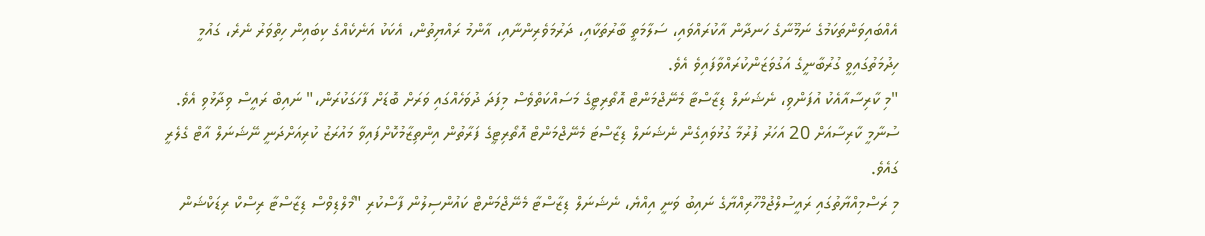އެއްބައިވަންތަކަމުގެ ނަމޫނާގެ ހަނދާން އާކުރައްވައި، ސަލާމަތީ ބާރުތަކާއި، ދަރުމަވެރިންނާއި، އާންމު ރައްޔިތުން، އެކަކު އަނެކެއްގެ ކިބައިން ހިތްވަރު ނެރެ، ގައުމީ ހިދުމަތުގައިވީ ގުރުބާނީގެ އަގުވަޒަންކުރައްވާފައިވެ އެވެ.
"މި ކާރިސާއާއެކު އުފަންވި، ނެޝަނަލް ޑިޒާސްޓާ މެނޭޖްމަންޓް އޮތޯރިޓީގެ މަސައްކަތްވެސް މިފަދަ ދުވަހެއްގައި ވަރަށް ބޮޑަށް ފާހަގަކުރަން،" ނައިބް ރައީސް ވިދާޅުވި އެވެ.
ސުނާމީ ކާރިސާއަށް 20 އަހަރު ފުރުމާ ގުޅުވައިގެން ނެޝަނަލް ޑިޒާސްޓަ މެނޭޖްމަންޓް އޮތޯރިޓީގެ ފަރާތުން އިންތިޒާމުކޮށްފައިވާ މައުރަޒު ކުރިއަށްދަނީ ނޭޝަނަލް އާޓް ގެލެރީ ގައެވެ.
މި ރަސްމިއްޔާތުގައި ރައީސުލްޖުމްހޫރިއްޔާގެ ނައިބު ވަނީ އިއްޔެ، ނެޝަނަލް ޑިޒާސްޓާ މެނޭޖްމަންޓް ކައުންސިލުން ފާސްކުރި "މޯލްޑިވްސް ޑިޒާސްޓާ ރިސްކް ރިޑަކްޝަން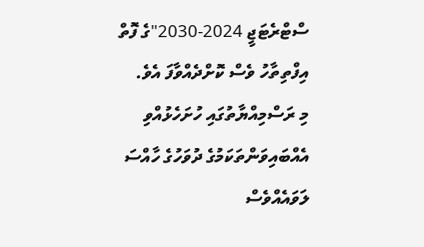ސްޓްރެޓަޖީ 2024-2030"ގެ ފޮތް އިފްތިތާހު ވެސް ކޮށްދެއްވާފަ އެވެ.
މި ރަސްމިއްޔާތުގައި ހުށަހެޅުއްވި އެއްބައިވަންތަކަމުގެ ދުވަހުގެ ހާއްސަ ލަވައެއްވެސް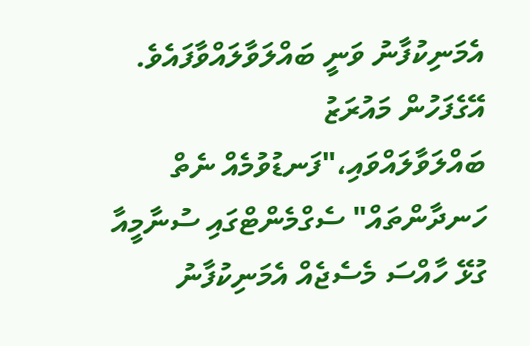އެމަނިކުފާނު ވަނީ ބައްލަވާލައްވާފައެވެ. އޭގެފަހުން މައުރަޒު ބައްލަވާލައްވައި،"ފަނޑުވުމެއް ނެތް ހަނދާންތައް" ސެގްމެންޓްގައި ސުނާމީއާ ގުޅޭ ހާއްސަ މެސެޖެއް އެމަނިކުފާނު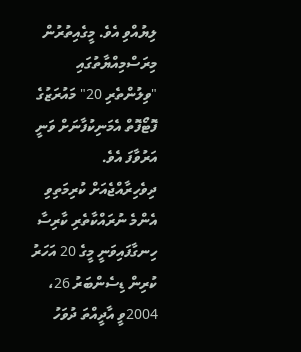ލިޔުއްވި އެވެ. މީގެއިތުރުން މިރަސްމިއްޔާތުގައި "ވިލުންތެރި 20" މައުރަޒުގެ ފޮޓޯފޮތް އެމަނިކުފާނަށް ވަނީ އަރުވާފަ އެވެ.
ދިވެހިރާއްޖެއަށް ކުރިމަތިވި އެންމެ ނުރައްކާތެރި ކާރިސާ ހިނގާފައިވަނީ މީގެ 20 އަހަރު ކުރިން ޑިސެންބަރު 26، 2004ވީ އާދީއްތަ ދުވަހު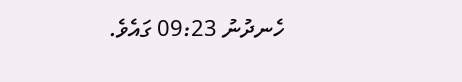ހެނދުނު 09:23 ގައެވެ.